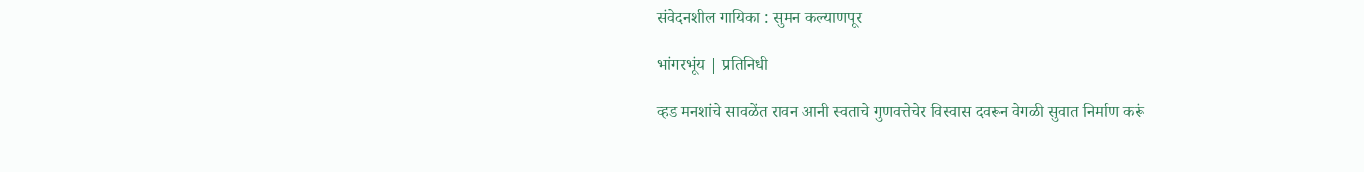संवेदनशील गायिका : सुमन कल्याणपूर

भांगरभूंय | प्रतिनिधी

व्हड मनशांचे सावळेंत रावन आनी स्वताचे गुणवत्तेचेर विस्वास दवरून वेगळी सुवात निर्माण करूं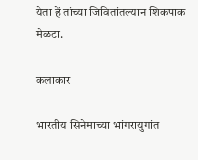येता हें तांच्या जिवितांतल्यान शिकपाक मेळटा.

कलाकार

भारतीय सिनेमाच्या भांगरायुगांत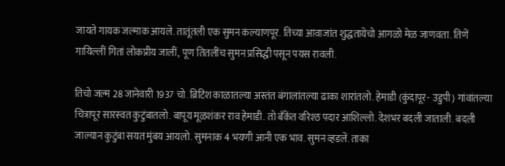जायते गायक जल्माक आयले. तातूंतली एक सुमन कल्याणपूर. तिच्या आवाजांत शुद्धतायेचो आगळो मेळ जाणवता. तिणें गायिल्लीं गितां लोकप्रीय जालीं, पूण तितलींच सुमन प्रसिद्धी पसून पयस रावली.

तिचो जल्म 28 जानेवारी 1937 चो. ब्रिटिश काळातल्या अस्तंत बंगालांतल्या ढाका शारांतलो. हेमाडी (कुंदापूर- उडुपी) गांवांतल्या चित्रापूर सारस्वत कुटुंबातलो. बापूय मूळशंकर राव हेमाडी. तो बँकेंत वरिश्ठ पदार आशिल्लो. देशभर बदली जाताली. बदली जाल्यान कुटुंबा सयत मुंबय आयलो. सुमनाक 4 भयणी आनी एक भाव. सुमन व्हडलें. ताका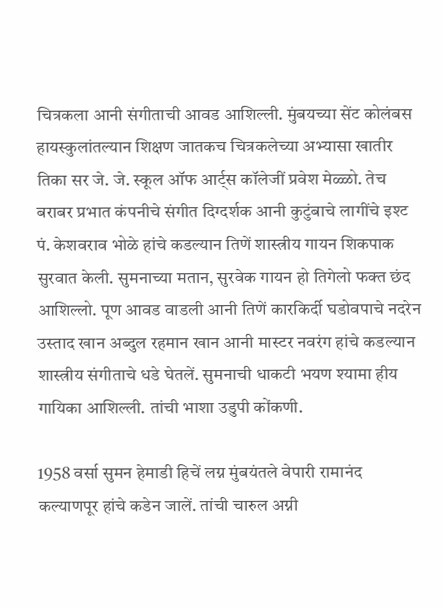चित्रकला आनी संगीताची आवड आशिल्ली. मुंबयच्या सेंट कोलंबस हायस्कुलांतल्यान शिक्षण जातकच चित्रकलेच्या अभ्यासा खातीर तिका सर जे. जे. स्कूल ऑफ आर्ट्स कॉलेजीं प्रवेश मेळ्ळो. तेच बराबर प्रभात कंपनीचे संगीत दिग्दर्शक आनी कुटुंबाचे लागींचे इश्ट पं. केशवराव भोळे हांचे कडल्यान तिणें शास्त्रीय गायन शिकपाक सुरवात केली. सुमनाच्या मतान, सुरवेक गायन हो तिगेलो फक्त छंद आशिल्लो. पूण आवड वाडली आनी तिणें कारकिर्दी घडोवपाचे नदरेन उस्ताद खान अब्दुल रहमान खान आनी मास्टर नवरंग हांचे कडल्यान शास्त्रीय संगीताचे धडे घेतलें. सुमनाची धाकटी भयण श्यामा हीय गायिका आशिल्ली. तांची भाशा उडुपी कोंकणी.

1958 वर्सा सुमन हेमाडी हिचें लग्न मुंबयंतले वेपारी रामानंद कल्याणपूर हांचे कडेन जालें. तांची चारुल अग्नी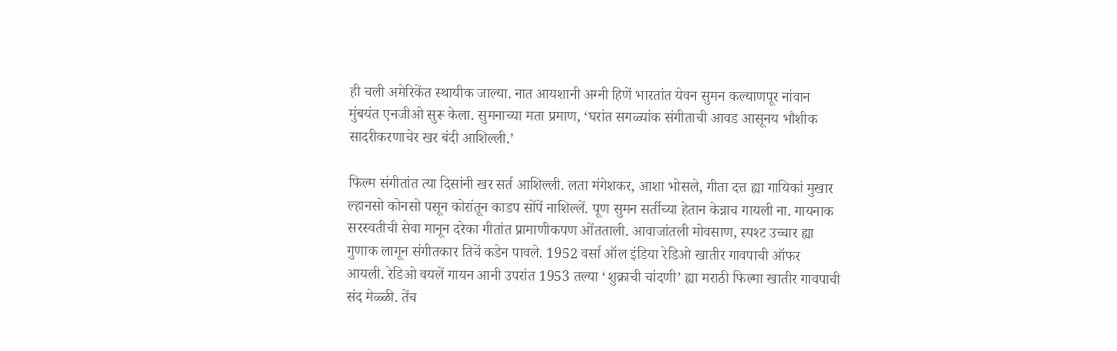ही चली अमेरिकेंत स्थायीक जाल्या. नात आयशानी अग्नी हिणें भारतांत येवन सुमन कल्याणपूर नांवान मुंबयंत एनजीओ सुरू केला. सुमनाच्या मता प्रमाण, ‘घरांत सगळ्यांक संगीताची आवड आसूनय भौशीक सादरीकरणाचेर खर बंदी आशिल्ली.’

फिल्म संगीतांत त्या दिसांनी खर सर्त आशिल्ली. लता मंगेशकर, आशा भोसले, गीता दत्त ह्या गायिकां मुखार ल्हानसो कोनसो पसून कोरांतून काडप सोंपें नाशिल्लें. पूण सुमन सर्तीच्या हेतान केन्नाच गायली ना. गायनाक सरस्वतीची सेवा मानून दरेका गीतांत प्रामाणीकपण ओंतताली. आवाजांतली मोवसाण, स्पश्ट उच्चार ह्या गुणाक लागून संगीतकार तिचें कडेन पावले. 1952 वर्सा ऑल इंडिया रेडिओ खातीर गावपाची ऑफर आयली. रेडिओ वयलें गायन आनी उपरांत 1953 तल्या ‘शुक्राची चांदणी’ ह्या मराठी फिल्मा खातीर गावपाची संद मेळ्ळी. तेंच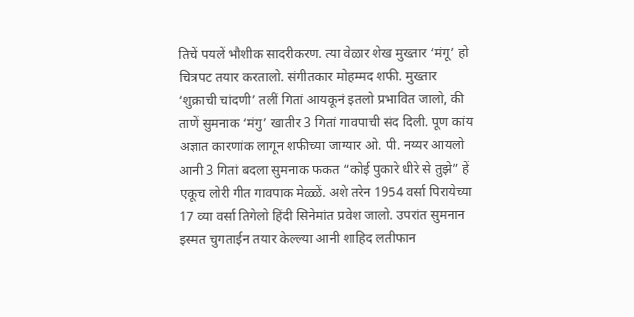तिचें पयलें भौशीक सादरीकरण. त्या वेळार शेख मुख्तार ‘मंगू’ हो चित्रपट तयार करतालो. संगीतकार मोहम्मद शफी. मुख्तार ‘शुक्राची चांदणी’ तलीं गितां आयकूनं इतलो प्रभावित जालो, की ताणें सुमनाक ‘मंगु’ खातीर 3 गितां गावपाची संद दिली. पूण कांय अज्ञात कारणांक लागून शफीच्या जाग्यार ओ. पी. नय्यर आयलो आनी 3 गितां बदला सुमनाक फकत “कोई पुकारे धीरे से तुझे” हें एकूच लोरी गीत गावपाक मेळ्ळें. अशे तरेन 1954 वर्सा पिरायेच्या 17 व्या वर्सा तिगेलो हिंदी सिनेमांत प्रवेश जालो. उपरांत सुमनान इस्मत चुगताईन तयार केल्ल्या आनी शाहिद लतीफान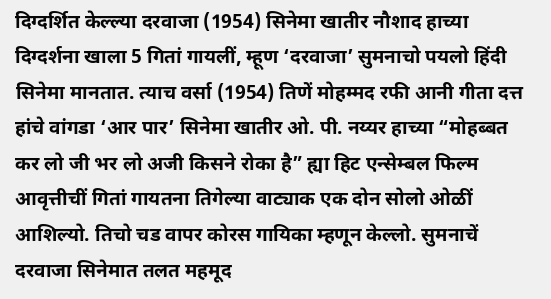दिग्दर्शित केल्ल्या दरवाजा (1954) सिनेमा खातीर नौशाद हाच्या दिग्दर्शना खाला 5 गितां गायलीं, म्हूण ‘दरवाजा’ सुमनाचो पयलो हिंदी सिनेमा मानतात. त्याच वर्सा (1954) तिणें मोहम्मद रफी आनी गीता दत्त हांचे वांगडा ‘आर पार’ सिनेमा खातीर ओ. पी. नय्यर हाच्या “मोहब्बत कर लो जी भर लो अजी किसने रोका है” ह्या हिट एन्सेम्बल फिल्म आवृत्तीचीं गितां गायतना तिगेल्या वाट्याक एक दोन सोलो ओळीं आशिल्यो. तिचो चड वापर कोरस गायिका म्हणून केल्लो. सुमनाचें दरवाजा सिनेमात तलत महमूद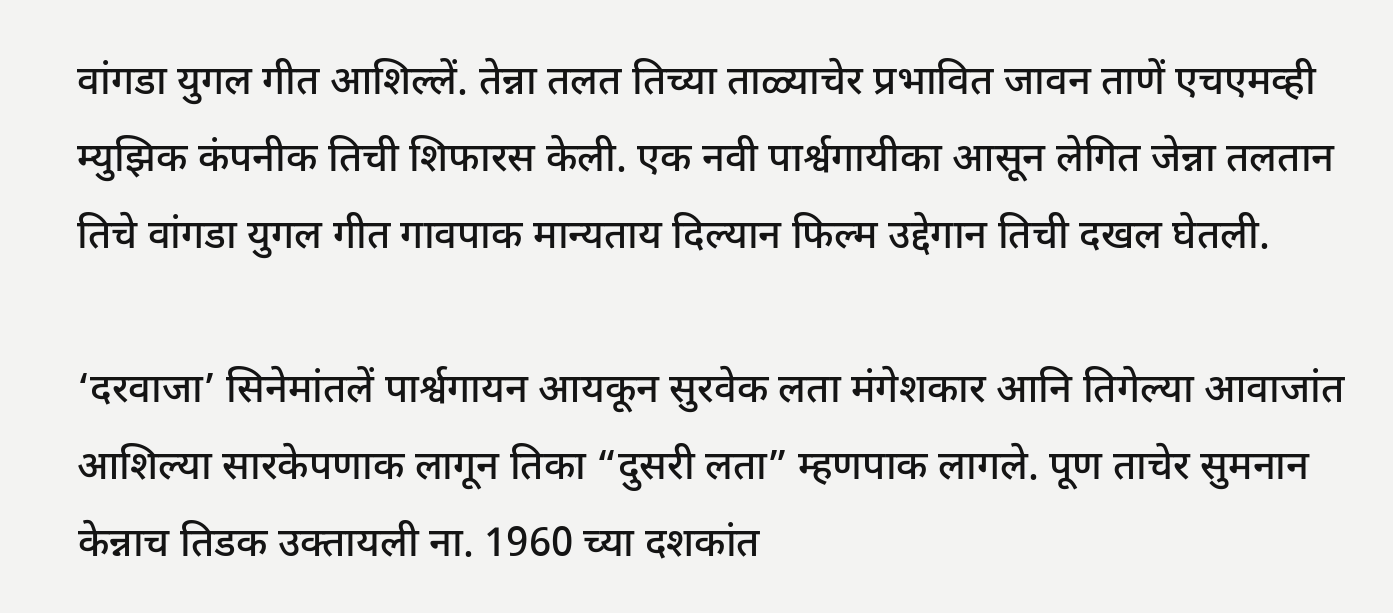वांगडा युगल गीत आशिल्लें. तेन्ना तलत तिच्या ताळ्याचेर प्रभावित जावन ताणें एचएमव्ही म्युझिक कंपनीक तिची शिफारस केली. एक नवी पार्श्वगायीका आसून लेगित जेन्ना तलतान तिचे वांगडा युगल गीत गावपाक मान्यताय दिल्यान फिल्म उद्देगान तिची दखल घेतली.

‘दरवाजा’ सिनेमांतलें पार्श्वगायन आयकून सुरवेक लता मंगेशकार आनि तिगेल्या आवाजांत आशिल्या सारकेपणाक लागून तिका “दुसरी लता” म्हणपाक लागले. पूण ताचेर सुमनान केन्नाच तिडक उक्तायली ना. 1960 च्या दशकांत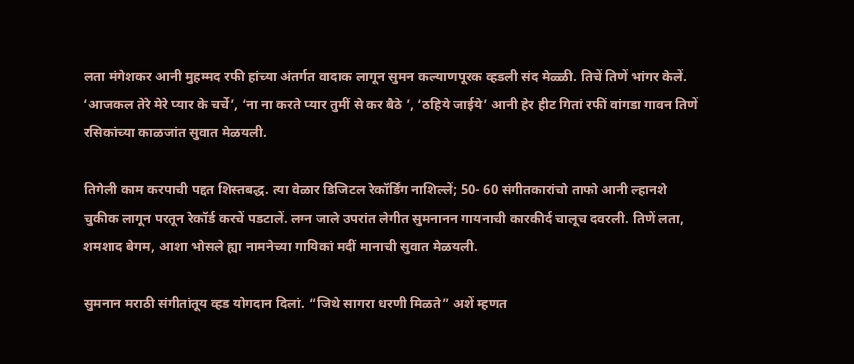लता मंगेशकर आनी मुहम्मद रफी हांच्या अंतर्गत वादाक लागून सुमन कल्याणपूरक व्हडली संद मेळ्ळी. तिचें तिणें भांगर केलें. ‘आजकल तेरे मेरे प्यार के चर्चे’, ‘ना ना करते प्यार तुमीं से कर बैठे ’, ‘ठहिये जाईये’ आनी हेर हीट गितां रफीं वांगडा गावन तिणें रसिकांच्या काळजांत सुवात मेळयली.

तिगेली काम करपाची पद्दत शिस्तबद्ध. त्या वेळार डिजिटल रेकॉर्डिंग नाशिल्लें; 50- 60 संगीतकारांचो ताफो आनी ल्हानशे चुकीक लागून परतून रेकॉर्ड करचें पडटालें. लग्न जाले उपरांत लेगीत सुमनानन गायनाची कारकीर्द चालूच दवरली. तिणें लता, शमशाद बेगम, आशा भोसले ह्या नामनेच्या गायिकां मदीं मानाची सुवात मेळयली.

सुमनान मराठी संगीतांतूय व्हड योगदान दिलां. “जिथे सागरा धरणी मिळते” अशें म्हणत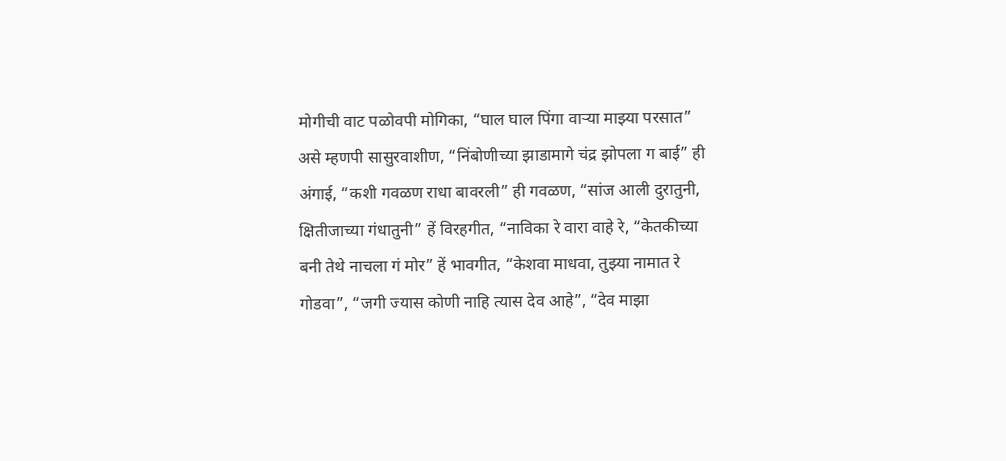मोगीची वाट पळोवपी मोगिका, “घाल घाल पिंगा वाऱ्या माझ्या परसात” असे म्हणपी सासुरवाशीण, “निंबोणीच्या झाडामागे चंद्र झोपला ग बाई” ही अंगाई, “कशी गवळण राधा बावरली” ही गवळण, “सांज आली दुरातुनी, क्षितीजाच्या गंधातुनी” हें विरहगीत, “नाविका रे वारा वाहे रे, “केतकीच्या बनी तेथे नाचला गं मोर” हें भावगीत, “केशवा माधवा, तुझ्या नामात रे गोडवा”, “जगी ज्यास कोणी नाहि त्यास देव आहे”, “देव माझा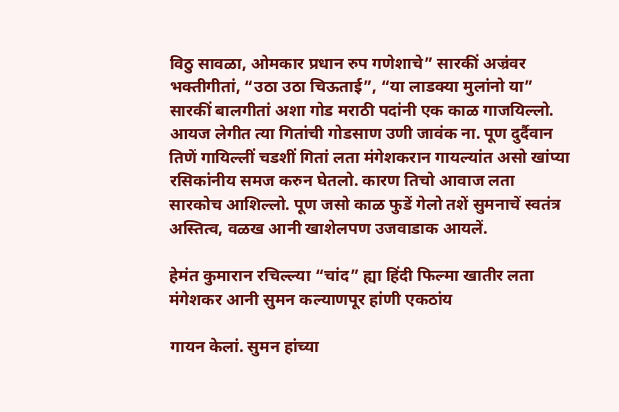विठु सावळा, ओमकार प्रधान रुप गणेशाचे” सारकीं अज्रंवर भक्तीगीतां, “उठा उठा चिऊताई”, “या लाडक्या मुलांनो या” सारकीं बालगीतां अशा गोड मराठी पदांनी एक काळ गाजयिल्लो. आयज लेगीत त्या गितांची गोडसाण उणी जावंक ना. पूण दुर्दैवान तिणें गायिल्लीं चडशीं गितां लता मंगेशकरान गायल्यांत असो खांप्या रसिकांनीय समज करुन घेतलो. कारण तिचो आवाज लता सारकोच आशिल्लो. पूण जसो काळ फुडें गेलो तशें सुमनाचें स्वतंत्र अस्तित्व, वळख आनी खाशेलपण उजवाडाक आयलें.

हेमंत कुमारान रचिल्ल्या “चांद” ह्या हिंदी फिल्मा खातीर लता मंगेशकर आनी सुमन कल्याणपूर हांणी एकठांय

गायन केलां. सुमन हांच्या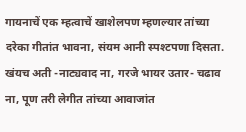गायनाचें एक म्हत्वाचें खाशेलपण म्हणल्यार तांच्या दरेका गीतांत भावना, संयम आनी स्पश्टपणा दिसता. खंयच अती -नाट्यवाद ना, गरजे भायर उतार- चढाव ना, पूण तरी लेगीत तांच्या आवाजांत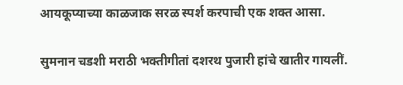आयकूप्याच्या काळजाक सरळ स्पर्श करपाची एक शक्त आसा.

सुमनान चडशी मराठी भक्तीगीतां दशरथ पुजारी हांचे खातीर गायलीं.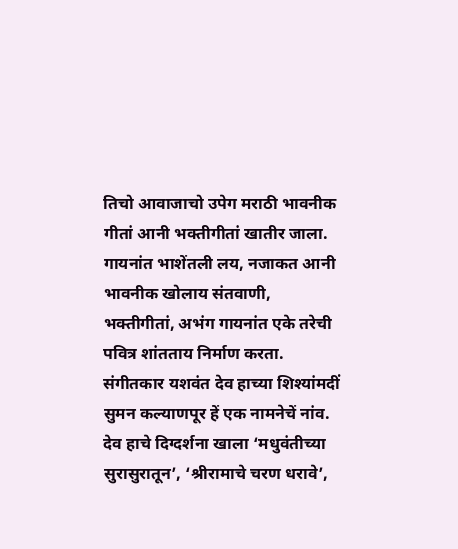तिचो आवाजाचो उपेग मराठी भावनीक गीतां आनी भक्तीगीतां खातीर जाला. गायनांत भाशेंतली लय, नजाकत आनी भावनीक खोलाय संतवाणी, भक्तीगीतां, अभंग गायनांत एके तरेची पवित्र शांतताय निर्माण करता. संगीतकार यशवंत देव हाच्या शिश्यांमदीं सुमन कल्याणपूर हें एक नामनेचें नांव. देव हाचे दिग्दर्शना खाला ‘मधुवंतीच्या सुरासुरातून’, ‘श्रीरामाचे चरण धरावे’,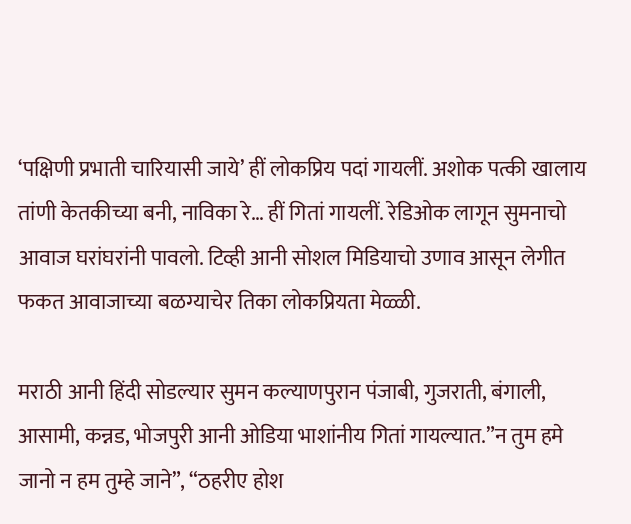‘पक्षिणी प्रभाती चारियासी जाये’ हीं लोकप्रिय पदां गायलीं. अशोक पत्की खालाय तांणी केतकीच्या बनी, नाविका रे… हीं गितां गायलीं. रेडिओक लागून सुमनाचो आवाज घरांघरांनी पावलो. टिव्ही आनी सोशल मिडियाचो उणाव आसून लेगीत फकत आवाजाच्या बळग्याचेर तिका लोकप्रियता मेळ्ळी.

मराठी आनी हिंदी सोडल्यार सुमन कल्याणपुरान पंजाबी, गुजराती, बंगाली, आसामी, कन्नड, भोजपुरी आनी ओडिया भाशांनीय गितां गायल्यात.”न तुम हमे जानो न हम तुम्हे जाने”, “ठहरीए होश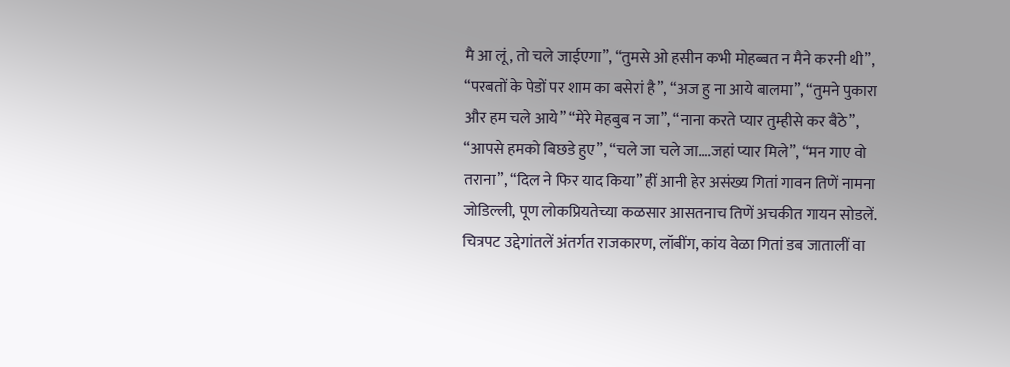मै आ लूं, तो चले जाईएगा”, “तुमसे ओ हसीन कभी मोहब्बत न मैने करनी थी”, “परबतों के पेडों पर शाम का बसेरां है”, “अज हु ना आये बालमा”, “तुमने पुकारा और हम चले आये” “मेरे मेहबुब न जा”, “नाना करते प्यार तुम्हीसे कर बैठे”, “आपसे हमको बिछडे हुए”, “चले जा चले जा….जहां प्यार मिले”, “मन गाए वो तराना”, “दिल ने फिर याद किया” हीं आनी हेर असंख्य गितां गावन तिणें नामना जोडिल्ली, पूण लोकप्रियतेच्या कळसार आसतनाच तिणें अचकीत गायन सोडलें. चित्रपट उद्देगांतलें अंतर्गत राजकारण, लॉबींग, कांय वेळा गितां डब जातालीं वा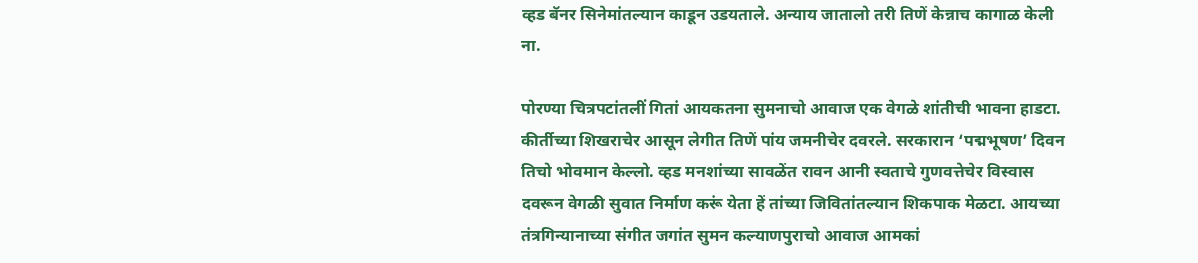व्हड बॅनर सिनेमांतल्यान काडून उडयताले. अन्याय जातालो तरी तिणें केन्नाच कागाळ केली ना.

पोरण्या चित्रपटांतलीं गितां आयकतना सुमनाचो आवाज एक वेगळे शांतीची भावना हाडटा. कीर्तीच्या शिखराचेर आसून लेगीत तिणें पांय जमनीचेर दवरले. सरकारान ‘पद्मभूषण’ दिवन तिचो भोवमान केल्लो. व्हड मनशांच्या सावळेंत रावन आनी स्वताचे गुणवत्तेचेर विस्वास दवरून वेगळी सुवात निर्माण करूं येता हें तांच्या जिवितांतल्यान शिकपाक मेळटा. आयच्या तंत्रगिन्यानाच्या संगीत जगांत सुमन कल्याणपुराचो आवाज आमकां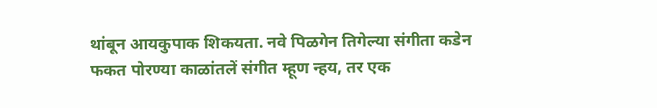थांबून आयकुपाक शिकयता. नवे पिळगेन तिगेल्या संगीता कडेन फकत पोरण्या काळांतलें संगीत म्हूण न्हय, तर एक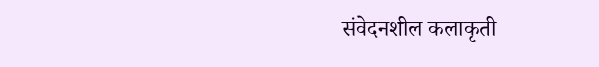संवेदनशील कलाकृती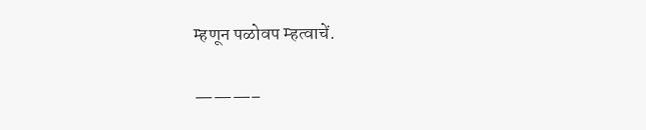म्हणून पळोवप म्हत्वाचें.

———–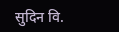सुदिन वि.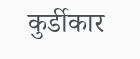कुर्डीकार